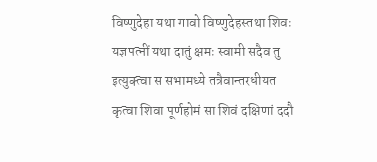विष्णुदेहा यथा गावो विष्णुदेहस्तथा शिवः
यज्ञपत्नीं यथा दातुं क्षमः स्वामी सदैव तु
इत्युक्त्वा स सभामध्ये तत्रैवान्तरधीयत
कृत्वा शिवा पूर्णहोमं सा शिवं दक्षिणां ददौ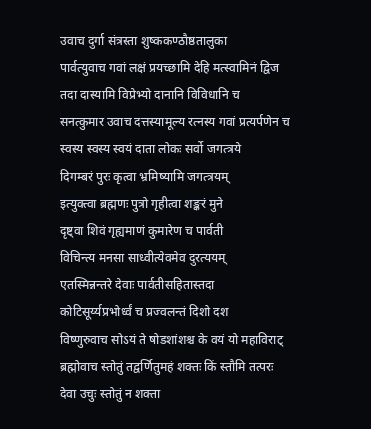उवाच दुर्गा संत्रस्ता शुष्ककण्ठौष्ठतालुका
पार्वत्युवाच गवां लक्षं प्रयच्छामि देहि मत्स्वामिनं द्विज
तदा दास्यामि विप्रेभ्यो दानानि विविधानि च
सनत्कुमार उवाच दत्तस्यामूल्य रत्नस्य गवां प्रत्यर्पणेन च
स्वस्य स्वस्य स्वयं दाता लोकः सर्वो जगत्त्रये
दिगम्बरं पुरः कृत्वा भ्रमिष्यामि जगत्त्रयम्
इत्युक्त्वा ब्रह्मणः पुत्रो गृहीत्वा शङ्करं मुने
दृष्ट्वा शिवं गृह्यमाणं कुमारेण च पार्वती
विचिन्त्य मनसा साध्वीत्येवमेव दुरत्ययम्
एतस्मिन्नन्तरे देवाः पार्वतीसहितास्तदा
कोटिसूर्य्यप्रभोर्ध्वं च प्रज्वलन्तं दिशो दश
विष्णुरुवाच सोऽयं ते षोडशांशश्च के वयं यो महाविराट्
ब्रह्मोवाच स्तोतुं तद्वर्णितुमहं शक्तः किं स्तौमि तत्परः
देवा उचुः स्तोतुं न शक्ता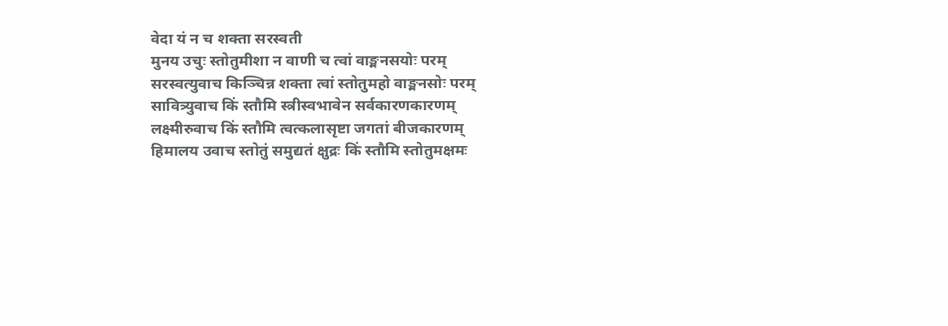वेदा यं न च शक्ता सरस्वती
मुनय उचुः स्तोतुमीशा न वाणी च त्वां वाङ्मनसयोः परम्
सरस्वत्युवाच किञ्चिन्न शक्ता त्वां स्तोतुमहो वाङ्मनसोः परम्
सावित्र्युवाच किं स्तौमि स्त्रीस्वभावेन सर्वकारणकारणम्
लक्ष्मीरुवाच किं स्तौमि त्वत्कलासृष्टा जगतां बीजकारणम्
हिमालय उवाच स्तोतुं समुद्यतं क्षुद्रः किं स्तौमि स्तोतुमक्षमः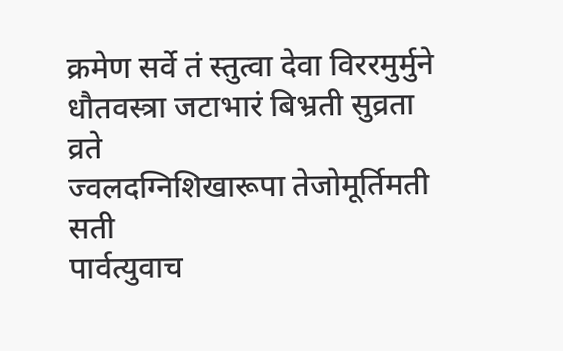क्रमेण सर्वे तं स्तुत्वा देवा विररमुर्मुने
धौतवस्त्रा जटाभारं बिभ्रती सुव्रता व्रते
ज्वलदग्निशिखारूपा तेजोमूर्तिमती सती
पार्वत्युवाच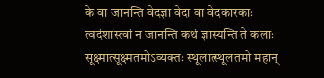के वा जानन्ति वेदज्ञा वेदा वा वेदकारकाः
त्वदंशास्त्वां न जानन्ति कथं ज्ञास्यन्ति ते कलाः
सूक्ष्मात्सूक्ष्मतमोऽव्यक्तः स्थूलात्स्थूलतमो महान्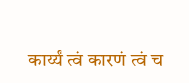कार्य्यं त्वं कारणं त्वं च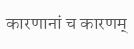कारणानां च कारणम्